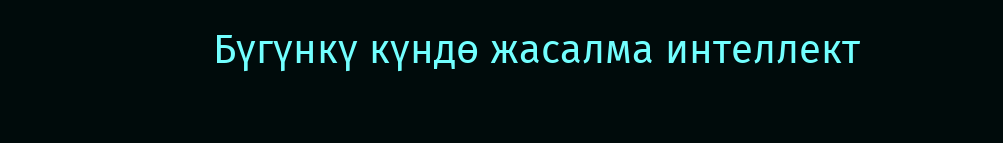Бүгүнкү күндө жасалма интеллект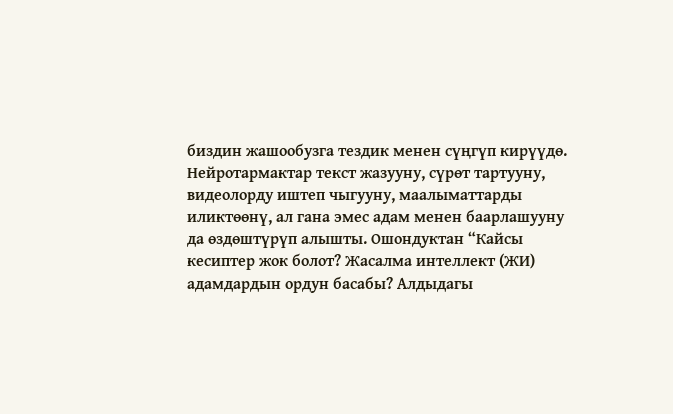биздин жашообузга тездик менен сүңгүп кирүүдө. Нейротармактар текст жазууну, сүрөт тартууну, видеолорду иштеп чыгууну, маалыматтарды иликтөөнү, ал гана эмес адам менен баарлашууну да өздөштүрүп алышты. Ошондуктан “Кайсы кесиптер жок болот? Жасалма интеллект (ЖИ) адамдардын ордун басабы? Алдыдагы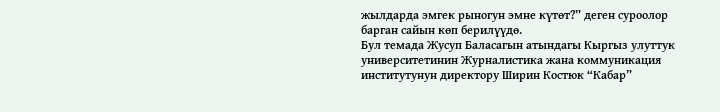жылдарда эмгек рыногун эмне күтөт?” деген суроолор барган сайын көп берилүүдө.
Бул темада Жусуп Баласагын атындагы Кыргыз улуттук университетинин Журналистика жана коммуникация институтунун директору Ширин Костюк “Кабар”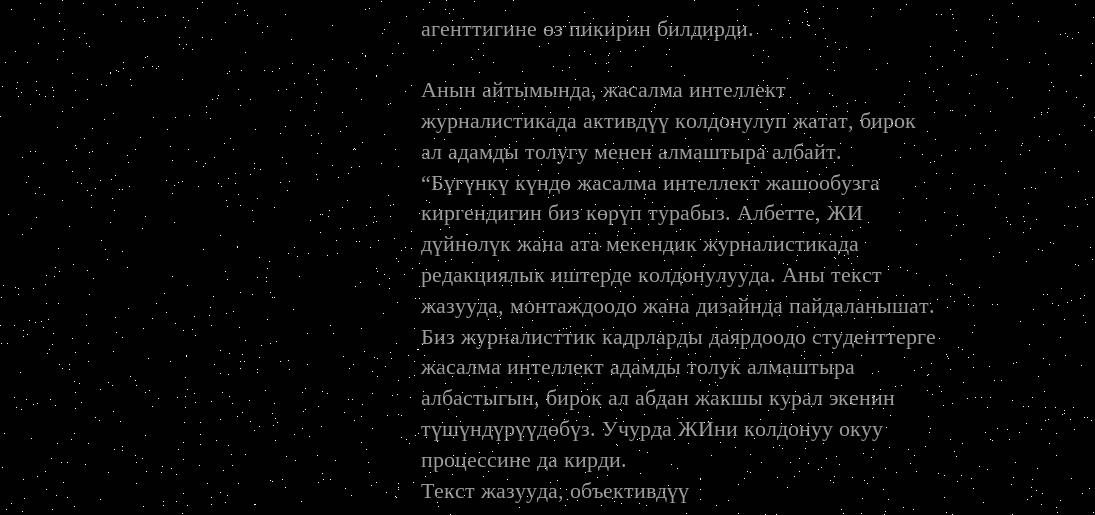агенттигине өз пикирин билдирди.

Анын айтымында, жасалма интеллект журналистикада активдүү колдонулуп жатат, бирок ал адамды толугу менен алмаштыра албайт.
“Бүгүнкү күндө жасалма интеллект жашообузга киргендигин биз көрүп турабыз. Албетте, ЖИ дүйнөлүк жана ата мекендик журналистикада редакциялык иштерде колдонулууда. Аны текст жазууда, монтаждоодо жана дизайнда пайдаланышат.
Биз журналисттик кадрларды даярдоодо студенттерге жасалма интеллект адамды толук алмаштыра албастыгын, бирок ал абдан жакшы курал экенин түшүндүрүүдөбүз. Учурда ЖИни колдонуу окуу процессине да кирди.
Текст жазууда, объективдүү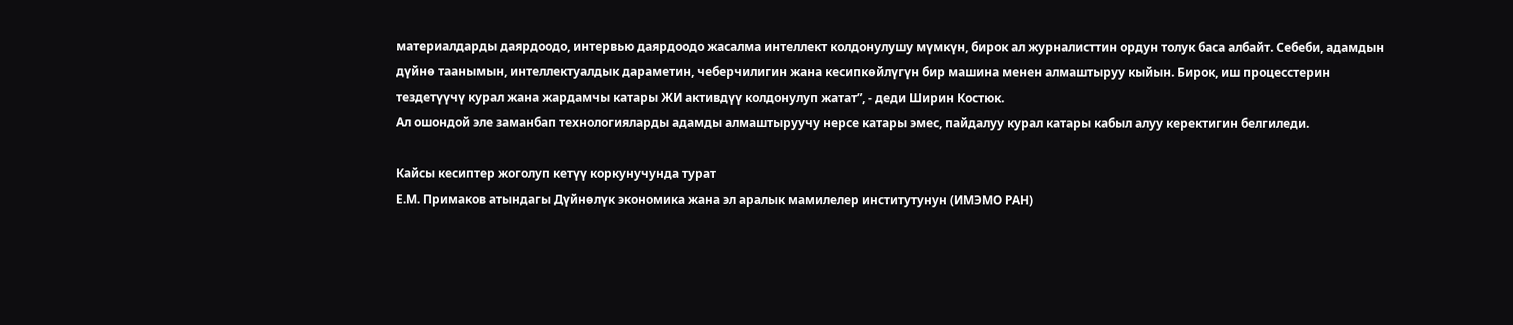материалдарды даярдоодо, интервью даярдоодо жасалма интеллект колдонулушу мүмкүн, бирок ал журналисттин ордун толук баса албайт. Себеби, адамдын дүйнө таанымын, интеллектуалдык дараметин, чеберчилигин жана кесипкөйлүгүн бир машина менен алмаштыруу кыйын. Бирок, иш процесстерин тездетүүчү курал жана жардамчы катары ЖИ активдүү колдонулуп жатат”, - деди Ширин Костюк.
Ал ошондой эле заманбап технологияларды адамды алмаштыруучу нерсе катары эмес, пайдалуу курал катары кабыл алуу керектигин белгиледи.

Кайсы кесиптер жоголуп кетүү коркунучунда турат
Е.М. Примаков атындагы Дүйнөлүк экономика жана эл аралык мамилелер институтунун (ИМЭМО РАН)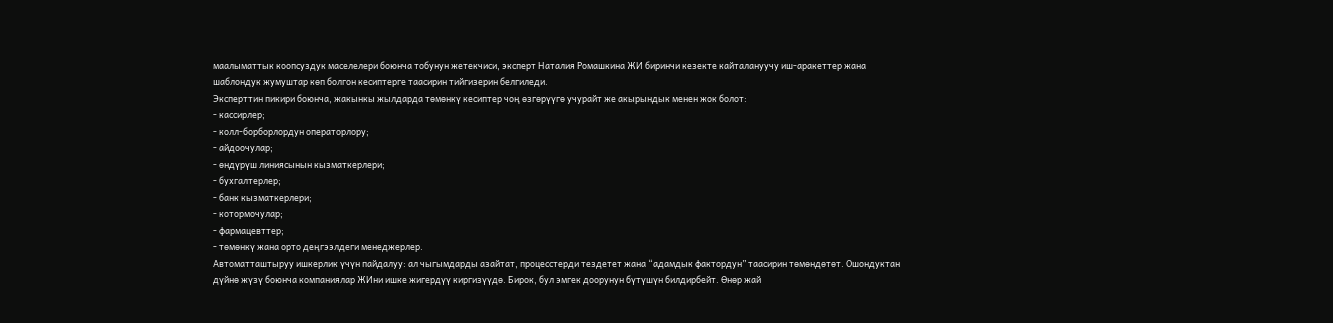маалыматтык коопсуздук маселелери боюнча тобунун жетекчиси, эксперт Наталия Ромашкина ЖИ биринчи кезекте кайталануучу иш-аракеттер жана шаблондук жумуштар көп болгон кесиптерге таасирин тийгизерин белгиледи.
Эксперттин пикири боюнча, жакынкы жылдарда төмөнкү кесиптер чоң өзгөрүүгө учурайт же акырындык менен жок болот:
- кассирлер;
- колл-борборлордун операторлору;
- айдоочулар;
- өндүрүш линиясынын кызматкерлери;
- бухгалтерлер;
- банк кызматкерлери;
- котормочулар;
- фармацевттер;
- төмөнкү жана орто деңгээлдеги менеджерлер.
Автоматташтыруу ишкерлик үчүн пайдалуу: ал чыгымдарды азайтат, процесстерди тездетет жана “адамдык фактордун” таасирин төмөндөтөт. Ошондуктан дүйнө жүзү боюнча компаниялар ЖИни ишке жигердүү киргизүүдө. Бирок, бул эмгек доорунун бүтүшүн билдирбейт. Өнөр жай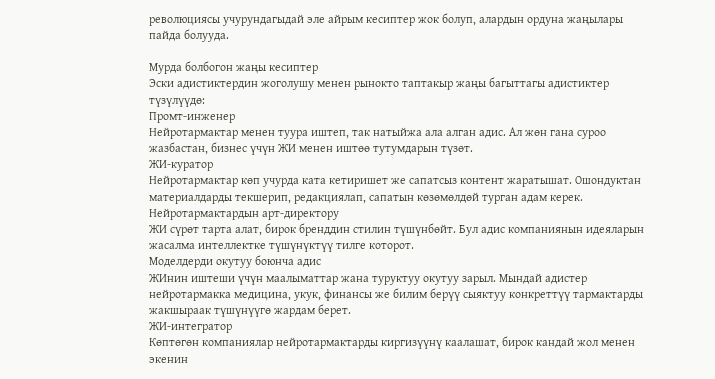революциясы учурундагыдай эле айрым кесиптер жок болуп, алардын ордуна жаңылары пайда болууда.

Мурда болбогон жаңы кесиптер
Эски адистиктердин жоголушу менен рынокто таптакыр жаңы багыттагы адистиктер түзүлүүдө:
Промт-инженер
Нейротармактар менен туура иштеп, так натыйжа ала алган адис. Ал жөн гана суроо жазбастан, бизнес үчүн ЖИ менен иштөө тутумдарын түзөт.
ЖИ-куратор
Нейротармактар көп учурда ката кетиришет же сапатсыз контент жаратышат. Ошондуктан материалдарды текшерип, редакциялап, сапатын көзөмөлдөй турган адам керек.
Нейротармактардын арт-директору
ЖИ сүрөт тарта алат, бирок бренддин стилин түшүнбөйт. Бул адис компаниянын идеяларын жасалма интеллектке түшүнүктүү тилге которот.
Моделдерди окутуу боюнча адис
ЖИнин иштеши үчүн маалыматтар жана туруктуу окутуу зарыл. Мындай адистер нейротармакка медицина, укук, финансы же билим берүү сыяктуу конкреттүү тармактарды жакшыраак түшүнүүгө жардам берет.
ЖИ-интегратор
Көптөгөн компаниялар нейротармактарды киргизүүнү каалашат, бирок кандай жол менен экенин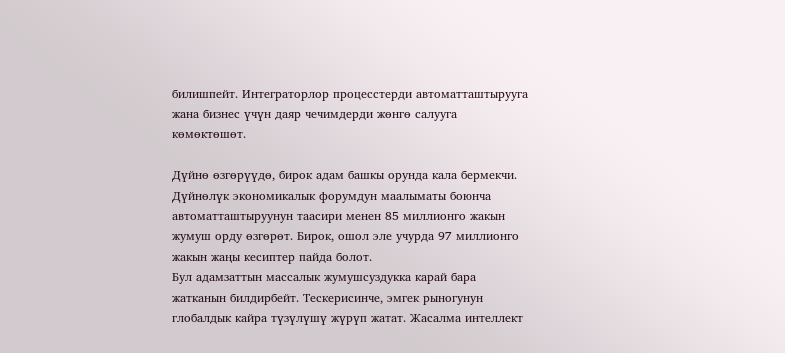билишпейт. Интеграторлор процесстерди автоматташтырууга жана бизнес үчүн даяр чечимдерди жөнгө салууга көмөктөшөт.

Дүйнө өзгөрүүдө, бирок адам башкы орунда кала бермекчи. Дүйнөлүк экономикалык форумдун маалыматы боюнча автоматташтыруунун таасири менен 85 миллионго жакын жумуш орду өзгөрөт. Бирок, ошол эле учурда 97 миллионго жакын жаңы кесиптер пайда болот.
Бул адамзаттын массалык жумушсуздукка карай бара жатканын билдирбейт. Тескерисинче, эмгек рыногунун глобалдык кайра түзүлүшү жүрүп жатат. Жасалма интеллект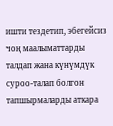ишти тездетип, эбегейсиз чоң маалыматтарды талдап жана күнүмдүк суроо-талап болгон тапшырмаларды аткара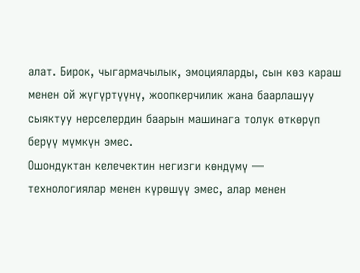алат. Бирок, чыгармачылык, эмоцияларды, сын көз караш менен ой жүгүртүүнү, жоопкерчилик жана баарлашуу сыяктуу нерселердин баарын машинага толук өткөрүп берүү мүмкүн эмес.
Ошондуктан келечектин негизги көндүмү — технологиялар менен күрөшүү эмес, алар менен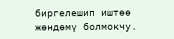биргелешип иштөө жөндөмү болмокчу.